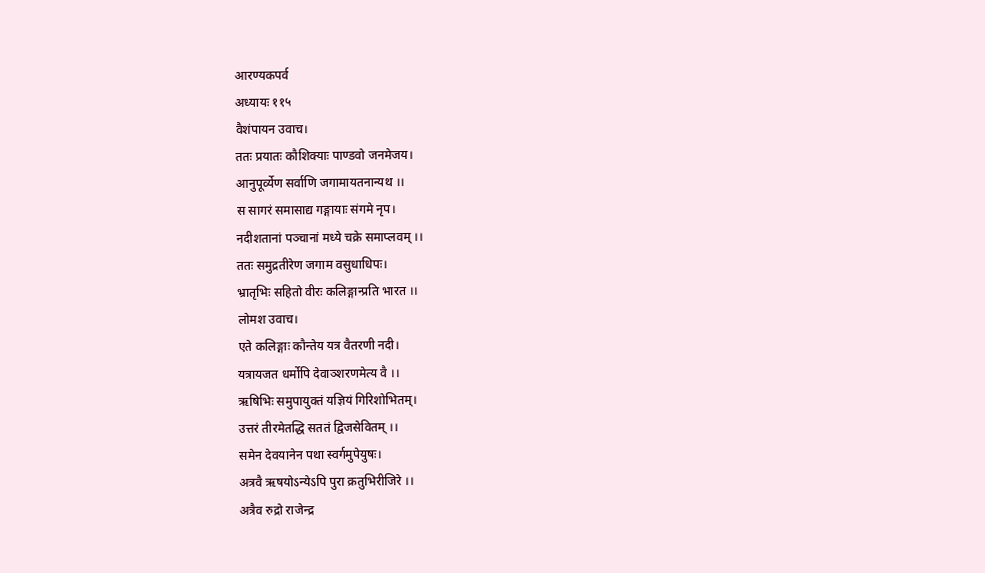आरण्यकपर्व
अध्यायः ११५
वैशंपायन उवाच।
ततः प्रयातः कौशिक्याः पाण्डवो जनमेजय।
आनुपूर्व्येण सर्वाणि जगामायतनान्यथ ।।
स सागरं समासाद्य गङ्गायाः संगमे नृप।
नदीशतानां पञ्चानां मध्ये चक्रे समाप्लवम् ।।
ततः समुद्रतीरेण जगाम वसुधाधिपः।
भ्रातृभिः सहितो वीरः कलिङ्गान्प्रति भारत ।।
लोमश उवाच।
एते कलिङ्गाः कौन्तेय यत्र वैतरणी नदी।
यत्रायजत धर्मोपि देवाञ्शरणमेत्य वै ।।
ऋषिभिः समुपायुक्तं यज्ञियं गिरिशोभितम्।
उत्तरं तीरमेतद्धि सततं द्विजसेवितम् ।।
समेन देवयानेन पथा स्वर्गमुपेयुषः।
अत्रवै ऋषयोऽन्येऽपि पुरा क्रतुभिरीजिरे ।।
अत्रैव रुद्रो राजेन्द्र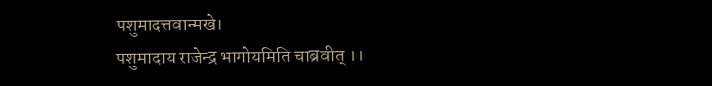पशुमादत्तवान्मखे।
पशुमादाय राजेन्द्र भागोयमिति चाब्रवीत् ।।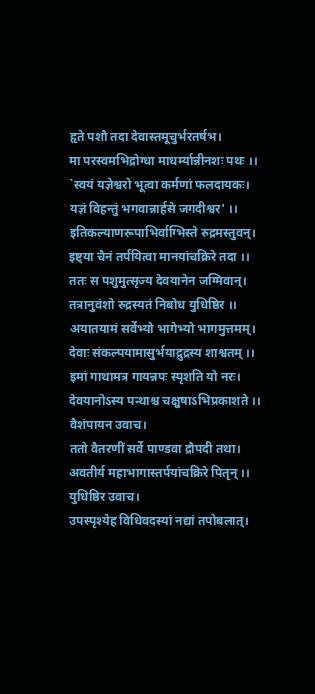हृते पशौ तदा देवास्तमूचुर्भरतर्षभ।
मा परस्वमभिद्रोग्धा माधर्म्यान्नीनशः पथः ।।
`स्वयं यज्ञेश्वरो भूत्वा कर्मणां फलदायकः।
यज्ञं विहन्तुं भगवान्नार्हसे जगदीश्वर' ।।
इतिकल्याणरूपाभिर्वाग्भिस्ते रुद्रमस्तुवन्।
इष्ट्या चैनं तर्पयित्वा मानयांचक्रिरे तदा ।।
ततः स पशुमुत्सृज्य देवयानेन जग्मिवान्।
तत्रानुवंशो रुद्रस्यतं निबोध युधिष्ठिर ।।
अयातयामं सर्वेभ्यो भागेभ्यो भागमुत्तमम्।
देवाः संकल्पयामासुर्भयाद्रुद्रस्य शाश्वतम् ।।
इमां गाथामत्र गायन्नपः स्पृशति यो नरः।
देवयानोऽस्य पन्थाश्च चक्षुषाऽभिप्रकाशते ।।
वैशंपायन उवाच।
ततो वैतरणीं सर्वे पाण्डवा द्रौपदी तथा।
अवतीर्य महाभागास्तर्पयांचक्रिरे पितृन् ।।
युधिष्ठिर उवाच।
उपस्पृश्येह विधिवदस्यां नद्यां तपोबलात्।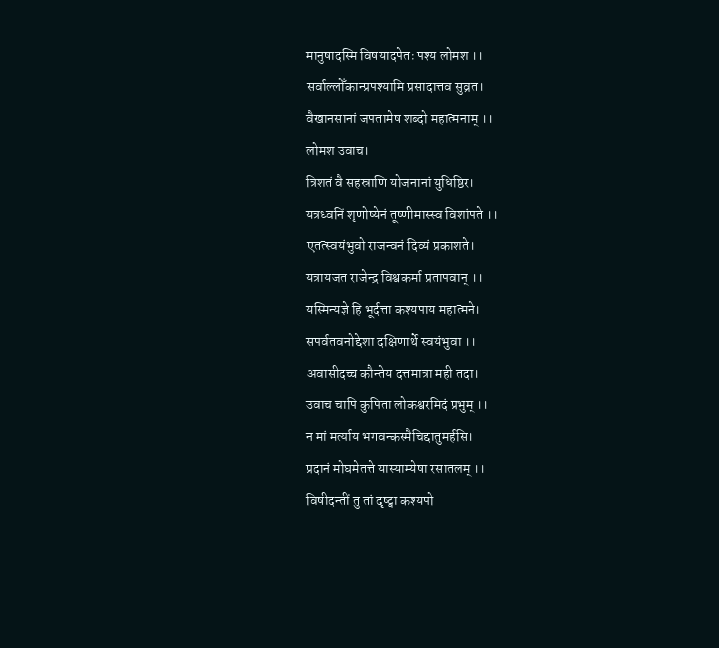मानुषादस्मि विषयादपेतः पश्य लोमश ।।
सर्वाल्लोँकान्प्रपश्यामि प्रसादात्तव सुव्रत।
वैखानसानां जपतामेष शब्दो महात्मनाम् ।।
लोमश उवाच।
त्रिशतं वै सहस्राणि योजनानां युधिष्ठिर।
यत्रध्वनिं शृणोष्येनं तूष्णीमास्स्व विशांपते ।।
एतत्स्वयंभुवो राजन्वनं दिव्यं प्रकाशते।
यत्रायजत राजेन्द्र विश्वकर्मा प्रतापवान् ।।
यस्मिन्यज्ञे हि भूर्दत्ता कश्यपाय महात्मने।
सपर्वतवनोद्देशा दक्षिणार्थे स्वयंभुवा ।।
अवासीदच्च कौन्तेय दत्तमात्रा मही तदा।
उवाच चापि कुपिता लोकश्वरमिदं प्रभुम् ।।
न मां मर्त्याय भगवन्कस्मैचिद्दातुमर्हसि।
प्रदानं मोघमेतत्ते यास्याम्येषा रसातलम् ।।
विषीदन्तीं तु तां दृष्ट्वा कश्यपो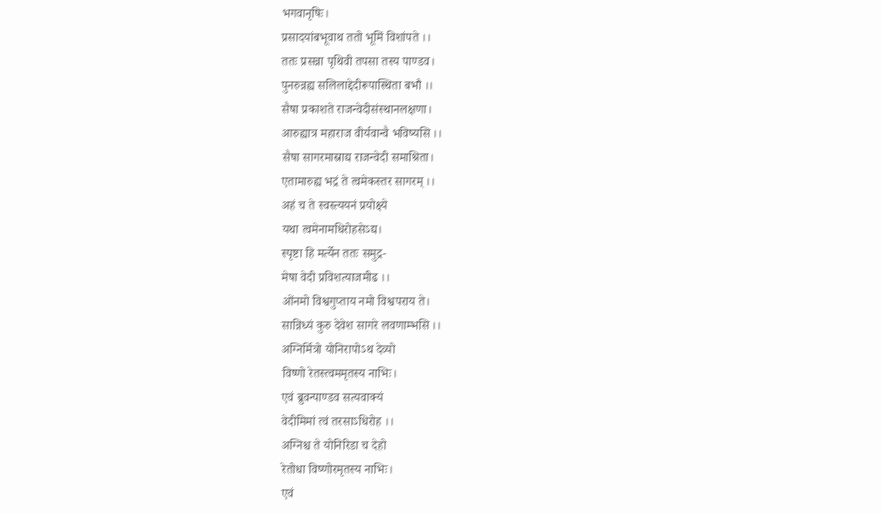भगवानृषिः।
प्रसादयांबभूवाथ ततो भूमिं विशांपते ।।
ततः प्रसन्ना पृथिवी तपसा तस्य पाण्डव।
पुनरुन्नह्य सलिलाद्देदीरूपास्थिता बभौ ।।
सैषा प्रकाशते राजन्वेदीसंस्थानलक्षणा।
आरुह्यात्र महाराज वीर्यवान्वै भविष्यसि ।।
सैषा सागरमास्राद्य राजन्वेदी समाश्रिता।
एतामारुह्य भद्रं ते त्वमेकस्तर सागरम् ।।
अहं च ते स्वस्त्ययनं प्रयोक्ष्ये
यथा त्वमेनामधिरोहसेऽद्य।
स्पृष्टा हि मर्त्येन ततः समुद्र-
मेषा वेदी प्रविशत्याजमीढ ।।
ओंनमो विश्वगुप्ताय नमो विश्वपराय ते।
सान्निध्यं कुरु देवेश सागरे लवणाम्भसि ।।
अग्निर्मित्रो योनिरापोऽथ देव्यो
विष्णो रेतस्त्वममृतस्य नाभिः।
एवं ब्रुवन्पाण्डव सत्यवाक्यं
वेदीमिमां त्वं तरसाऽधिरोह ।।
अग्निश्च ते योनिरिडा च देहो
रेतोधा विष्णोरमृतस्य नाभिः।
एवं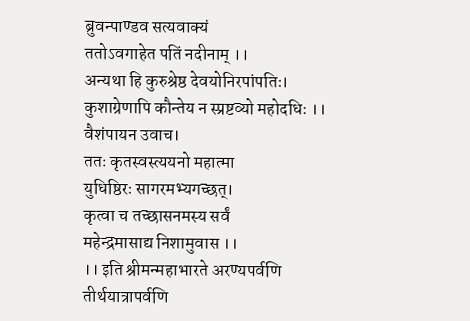ब्रुवन्पाण्डव सत्यवाक्यं
ततोऽवगाहेत पतिं नदीनाम् ।।
अन्यथा हि कुरुश्रेष्ठ देवयोनिरपांपतिः।
कुशाग्रेणापि कौन्तेय न स्प्रष्टव्यो महोदधिः ।।
वैशंपायन उवाच।
ततः कृतस्वस्त्ययनो महात्मा
युधिष्ठिरः सागरमभ्यगच्छत्।
कृत्वा च तच्छासनमस्य सर्वं
महेन्द्रमासाद्य निशामुवास ।।
।। इति श्रीमन्महाभारते अरण्यपर्वणि
तीर्थयात्रापर्वणि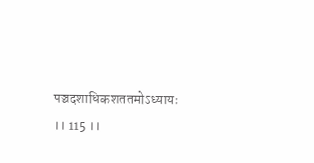पञ्चदशाधिकशततमोऽध्यायः ।। 115 ।।